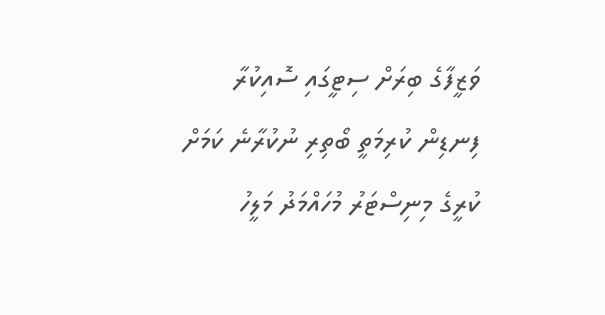ވަޒީފާގެ ބިރަށް ސިޓީގައި ސޮއިކުރާ ފިނޑިން ކުރިމަތީ ބޯތިރި ނުކުރާނެ ކަމަށް ކުރީގެ މިނިސްޓަރު މުހައްމަދު މަލީހު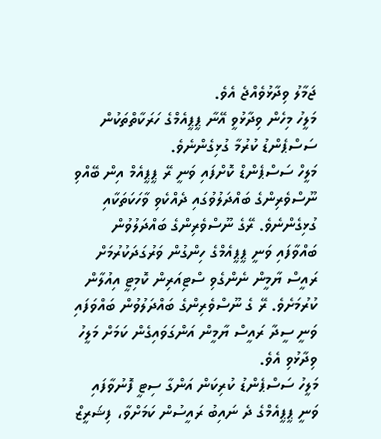ޖަމާލު ވިދާޅުވެއްޖެ އެވެ.
މަލީހު މިހެން ވިދާޅުވީ އޭނާ ޕީޕީއެމްގެ ހަރަކާތްތަކުން ސަސްޕެންޑު ކުރުމާ ގުޅިގެންނެވެ.
މަލީހް ސަސްޕެންޑް ކޮށްފައި ވަނީ ރޭ ޕީޕީއެމް އިން ބޭއްވި ނޫސްވެރިންގެ ބައްދަލުވުގައި ދެއްކެވި ވާހަކަތަކާއި ގުޅިގެންނެވެ. ރޭގެ ނޫސްވެރިންގެ ބައްދަލުވުން ބައްވާފައި ވަނީ ޕީޕީއެމްގެ ހިންގުން ވަރުގަދަކުރުމަށް ރައީސް ޔާމީން ނެންގެވި ސްޓިއަރިން ކޮމިޓީ އިއުލާން ކުރުމަށެވެ. ރޭ ގެ ނޫސްވެރިންގެ ބައްދަލުވުން ބައްވަފައި ވަނީ ސީދާ ރައީސް ޔާމީން އަންގަވައިގެން ކަމަށް މަލީހު ވިދާޅުވި އެވެ.
މަލީހު ސަސްޕެންޑު ކުރިކަން އަންގާ ސިޓީ ފޮނުވާފައި ވަނީ ޕީޕީއެމްގެ ދެ ނައިބު ރައީސުން ކަމަށްވާ، ފިޝަރީޒް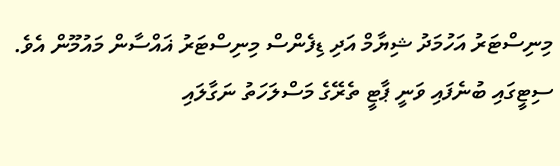މިނިސްޓަރު އަހުމަދު ޝިޔާމް އަދި ޑިފެންސް މިނިސްޓަރު ޣައްސާން މައުމޫން އެވެ.
ސިޓީގައި ބުނެފައި ވަނީ ޕާޓީ ތެރޭގެ މަސްލަހަތު ނަގާލައި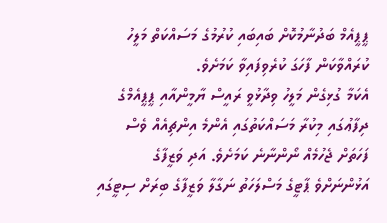ޕީޕީއެމް ބަދުނާމުކޮށް ބައިބައި ކުރުމުގެ މަސައްކަތް މަލީހު ކުރައްވާކަން ފާހަގަ ކުރެވިފައިވާ ކަމަށެވެ.
އެކަމާ ގުޅިގެން މަލީހު ވިދާޅުވީ ރައީސް ޔާމީންއާއި ޕީޕީއެމްގެ ދިފާޢުގައި މިކުރާ މަސައްކަތުގައި އެންމެ އިންޗިއެއް ވެސް ފަހަތަށް ޖެހުމެއް ނޯންނާނެ ކަމަށެވެ. އަދި ވަޒީފާގެ އަޅުންނަށްވެ ޕާޓީގެ މަސްލަހަތު ނަގާލާ ވަޒީފާގެ ބިރަށް ސިޓީގައި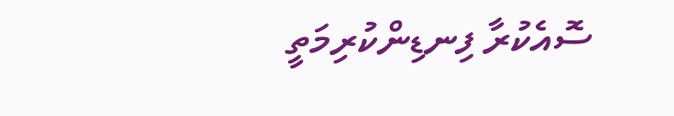ސޮއެކުރާ ފިނޑިންކުރިމަތީ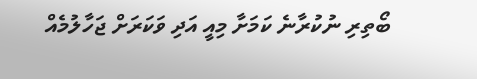ބޯތިރި ނުކުރާނެ ކަމަށާ މިއީ އަދި ވަކަރަށް ޖަހާލުމެއް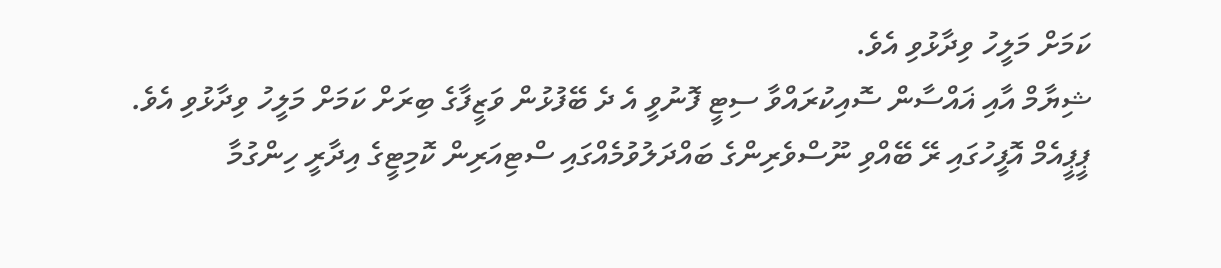ކަމަށް މަލީހު ވިދާޅުވި އެވެ.
ޝިޔާމް އާއި ޣައްސާން ސޮއިކުރައްވާ ސިޓީ ފޮނުވީ އެ ދެ ބޭފުޅުން ވަޒީފާގެ ބިރަށް ކަމަށް މަލީހު ވިދާޅުވި އެވެ.
ޕީޕީއެމް އޮފީހުގައި ރޭ ބޭއްވި ނޫސްވެރިންގެ ބައްދަލުވުމެއްގައި ސްޓިއަރިން ކޮމިޓީގެ އިދާރީ ހިންގުމާ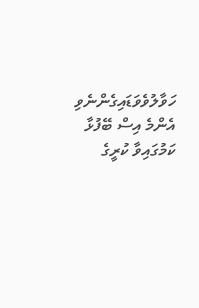ހަވާލުވެވަޑައިގެންނެވި އެންމެ އިސް ބޭފުޅާ ކަމުގައިވާ ކުރީގެ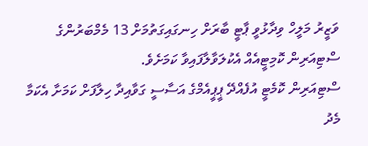ވަޒީރު މަލީހް ވިދާޅުވީ ޕާޓީ ބާރަށް ހިނގައިގަތުމަށް 13 މެމްބަރުންގެ ސްޓިއަރިން ކޮމިޓީއެއް އެކުލަވާލާފައިވާ ކަމަށެވެ.
ސްޓިއަރިން ކޮމެޓީ އުފެއްދޭ ޕީޕީއެމްގެ އަސާސީ ގަވާއިދާ ހިލާފަށް ކަމަށާ އެކަމާ މެދު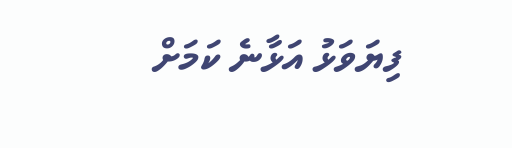ފިޔަވަޅު އަޅާނެ ކަމަށް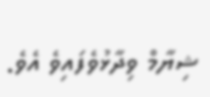ޝިޔާމް ވިދާޅުވެފައިވެ އެވެ.